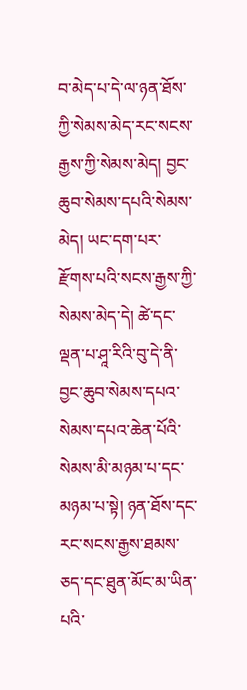བ་མེད་པ་དེ་ལ་ཉན་ཐོས་ཀྱི་སེམས་མེད་རང་སངས་རྒྱས་ཀྱི་སེམས་མེད། བྱང་ཆུབ་སེམས་དཔའི་སེམས་མེད། ཡང་དག་པར་རྫོགས་པའི་སངས་རྒྱས་ཀྱི་སེམས་མེད་དེ། ཚེ་དང་ལྡན་པ་ཤཱ་རིའི་བུ་དེ་ནི་བྱང་ཆུབ་སེམས་དཔའ་སེམས་དཔའ་ཆེན་པོའི་སེམས་མི་མཉམ་པ་དང་མཉམ་པ་སྟེ། ཉན་ཐོས་དང་རང་སངས་རྒྱས་ཐམས་ཅད་དང་ཐུན་མོང་མ་ཡིན་པའི་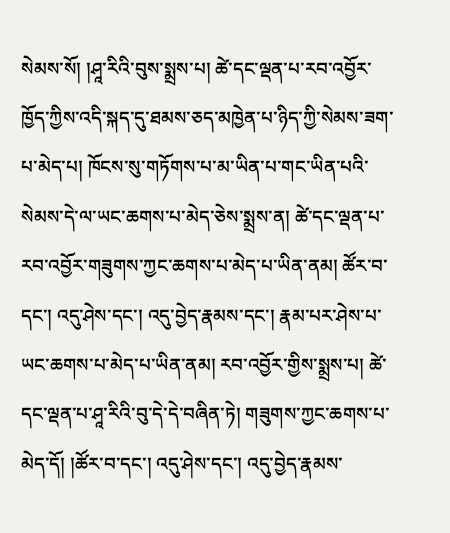སེམས་སོ། །ཤཱ་རིའི་བུས་སྨྲས་པ། ཚེ་དང་ལྡན་པ་རབ་འབྱོར་ཁྱོད་ཀྱིས་འདི་སྐད་དུ་ཐམས་ཅད་མཁྱེན་པ་ཉིད་ཀྱི་སེམས་ཟག་པ་མེད་པ། ཁོངས་སུ་གཏོགས་པ་མ་ཡིན་པ་གང་ཡིན་པའི་སེམས་དེ་ལ་ཡང་ཆགས་པ་མེད་ཅེས་སྨྲས་ན། ཚེ་དང་ལྡན་པ་རབ་འབྱོར་གཟུགས་ཀྱང་ཆགས་པ་མེད་པ་ཡིན་ནམ། ཚོར་བ་དང་། འདུ་ཤེས་དང་། འདུ་བྱེད་རྣམས་དང་། རྣམ་པར་ཤེས་པ་ཡང་ཆགས་པ་མེད་པ་ཡིན་ནམ། རབ་འབྱོར་གྱིས་སྨྲས་པ། ཚེ་དང་ལྡན་པ་ཤཱ་རིའི་བུ་དེ་དེ་བཞིན་ཏེ། གཟུགས་ཀྱང་ཆགས་པ་མེད་དོ། །ཚོར་བ་དང་། འདུ་ཤེས་དང་། འདུ་བྱེད་རྣམས་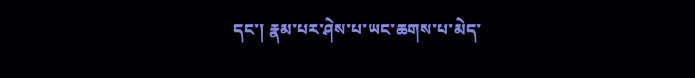དང་། རྣམ་པར་ཤེས་པ་ཡང་ཆགས་པ་མེད་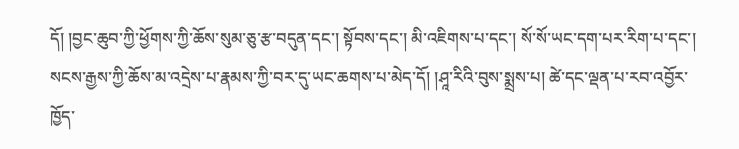དོ། །བྱང་ཆུབ་ཀྱི་ཕྱོགས་ཀྱི་ཆོས་སུམ་ཅུ་རྩ་བདུན་དང་། སྟོབས་དང་། མི་འཇིགས་པ་དང་། སོ་སོ་ཡང་དག་པར་རིག་པ་དང་། སངས་རྒྱས་ཀྱི་ཆོས་མ་འདྲེས་པ་རྣམས་ཀྱི་བར་དུ་ཡང་ཆགས་པ་མེད་དོ། །ཤཱ་རིའི་བུས་སྨྲས་པ། ཚེ་དང་ལྡན་པ་རབ་འབྱོར་ཁྱོད་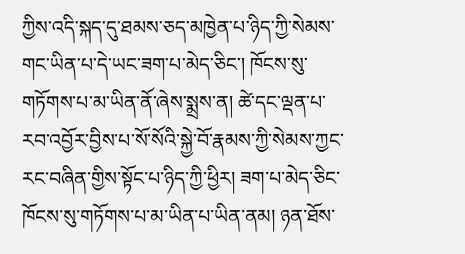ཀྱིས་འདི་སྐད་དུ་ཐམས་ཅད་མཁྱེན་པ་ཉིད་ཀྱི་སེམས་གང་ཡིན་པ་དེ་ཡང་ཟག་པ་མེད་ཅིང་། ཁོངས་སུ་གཏོགས་པ་མ་ཡིན་ནོ་ཞེས་སྨྲས་ན། ཚེ་དང་ལྡན་པ་རབ་འབྱོར་བྱིས་པ་སོ་སོའི་སྐྱེ་བོ་རྣམས་ཀྱི་སེམས་ཀྱང་རང་བཞིན་གྱིས་སྟོང་པ་ཉིད་ཀྱི་ཕྱིར། ཟག་པ་མེད་ཅིང་ཁོངས་སུ་གཏོགས་པ་མ་ཡིན་པ་ཡིན་ནམ། ཉན་ཐོས་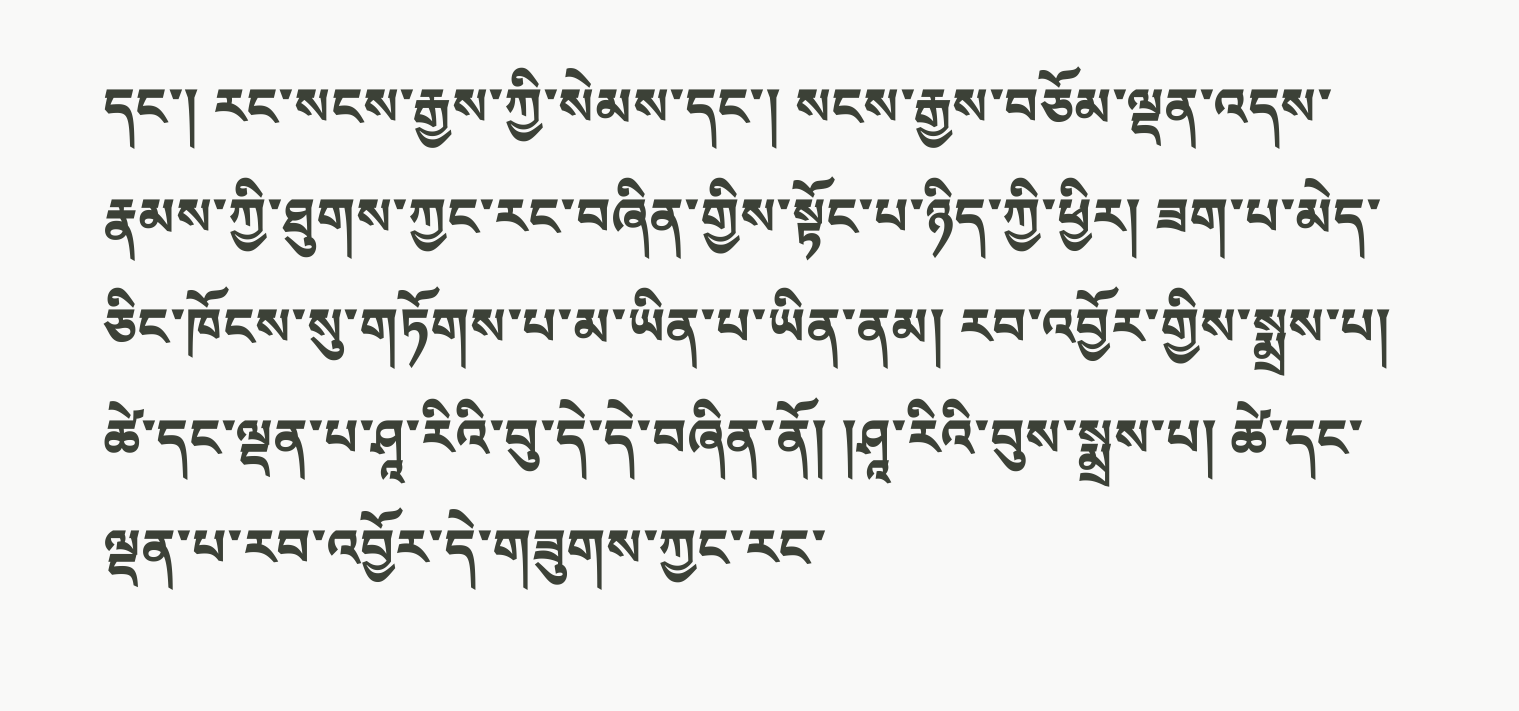དང་། རང་སངས་རྒྱས་ཀྱི་སེམས་དང་། སངས་རྒྱས་བཅོམ་ལྡན་འདས་རྣམས་ཀྱི་ཐུགས་ཀྱང་རང་བཞིན་གྱིས་སྟོང་པ་ཉིད་ཀྱི་ཕྱིར། ཟག་པ་མེད་ཅིང་ཁོངས་སུ་གཏོགས་པ་མ་ཡིན་པ་ཡིན་ནམ། རབ་འབྱོར་གྱིས་སྨྲས་པ། ཚེ་དང་ལྡན་པ་ཤཱ་རིའི་བུ་དེ་དེ་བཞིན་ནོ། །ཤཱ་རིའི་བུས་སྨྲས་པ། ཚེ་དང་ལྡན་པ་རབ་འབྱོར་དེ་གཟུགས་ཀྱང་རང་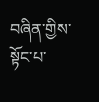བཞིན་གྱིས་སྟོང་པ་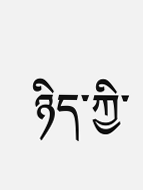ཉིད་ཀྱི་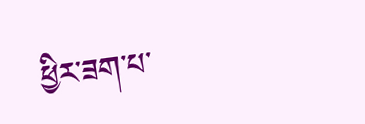ཕྱིར་ཟག་པ་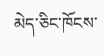མེད་ཅིང་ཁོངས་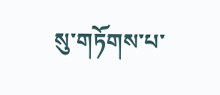སུ་གཏོགས་པ་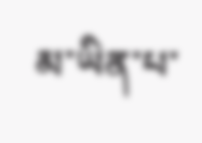མ་ཡིན་པ་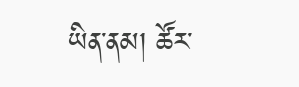ཡིན་ནམ། ཚོར་